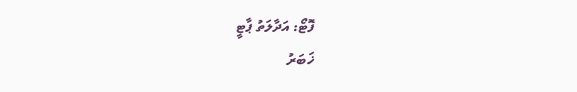ފޮޓޯ: އަދާލަތު ޕާޓީ
ޚަބަރު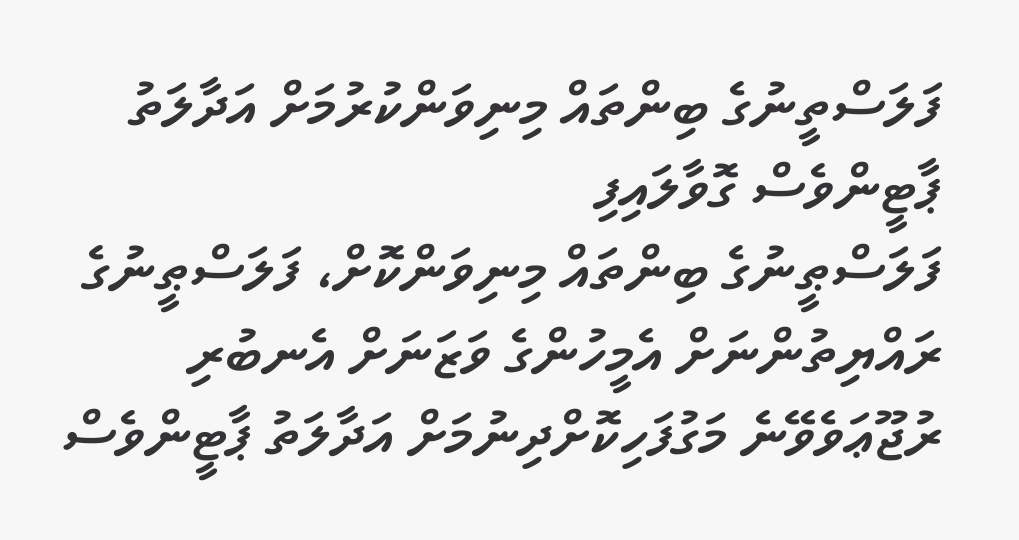ފަލަސްތީނުގެ ބިންތައް މިނިވަންކުރުމަށް އަދާލަތު ޕާޓީންވެސް ގޮވާލައިފި
ފަލަސްޠީނުގެ ބިންތައް މިނިވަންކޮށް، ފަލަސްޠީނުގެ ރައްޔިތުންނަށް އެމީހުންގެ ވަޒަނަށް އެނބުރި ރުޖޫޢަވެވޭނެ މަގުފަހިކޮށްދިނުމަށް އަދާލަތު ޕާޓީންވެސް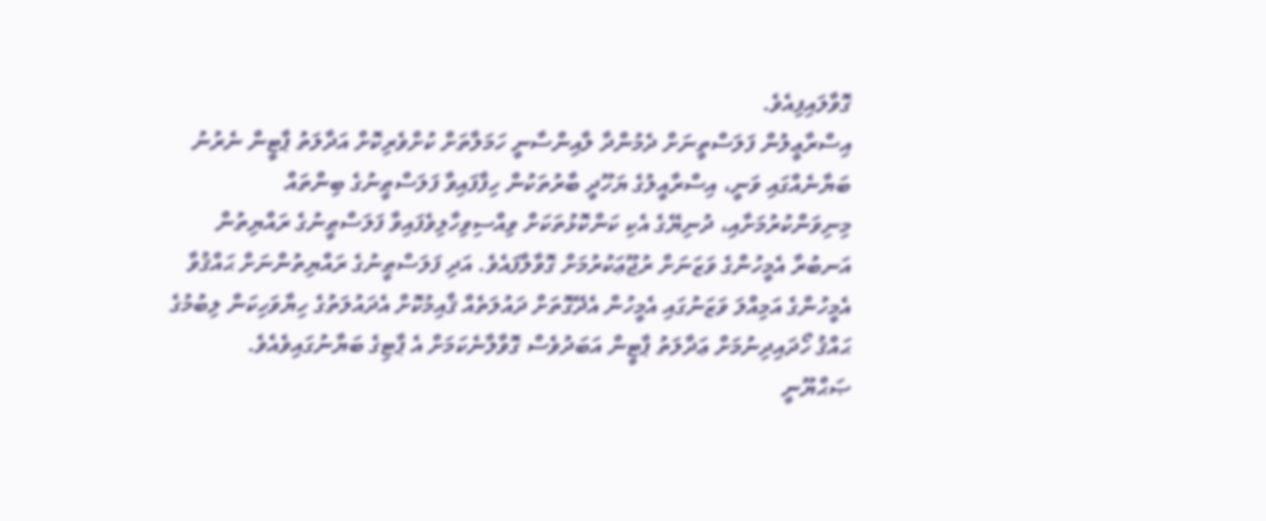ގޮވާލައިފިއެވެ.
އިސްރާޢީލުން ފަލަސްތީނަށް ދެމުންދާ ލާއިންސާނީ ހަމަލާތަށް ކުށްވެރިކޮށް އަދާލަތު ޕާޓީން ނެރުނު ބަޔާނެއްގައި ވަނީ، އިސްރާއީލުގެ ޔަހޫދީ ބާރުތަކުން ހިފާފައިވާ ފަލަސްޠީނުގެ ބިންތައް މިނިވަންކުރުމަށާއި، ދުނިޔޭގެ އެކި ކަންކޮޅުތަކަށް ވިއްސިވިހާލިވެފައިވާ ފަލަސްޠީނުގެ ރައްޔިތުން އަނބުރާ އެމީހުންގެ ވަޒަނަށް ރުޖޫޢަކުރުމަށް ގޮވާލާފައެވެ. އަދި ފަލަސްޠީނުގެ ރައްޔިތުންނަށް ޙައްޤުވާ އެމީހުންގެ އަމިއްލަ ވަޒަނުގައި އެމީހުން އެދޭގޮތަށް ދައުލަތެއް ޤާއިމުކޮށް އެދައުލަތުގެ ހިޔާވަހިކަން ލިބުމުގެ ޙައްޤު ހޯދައިދިނުމަށް ޢަދާލަތު ޕާޓީން އަބަދުވެސް ގޮވާލާނެކަމަށް އެ ޕާޓިގެ ބަޔާނުގައިވެއެވެ.
ޞަޙްޔޫނީ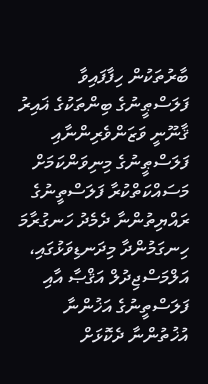ބާރުތަކުން ހިފާފައިވާ ފަލަސްޠީނުގެ ބިންތަކުގެ ޣައިރު ޤާނޫނީ ވަޒަންވެރިންނާއި ފަލަސްޠީނުގެ މިނިވަންކަމަށް މަސައްކަތްކުރާ ފަލަސްތީނުގެ ރައްޔިތުންނާ ދެމެދު ހަނގުރާމަ ހިނގަމުންދާ މިދަނޑިވަޅުގައި، އަލްމަސްޖިދުލް އަޤްޞާ އާއި ފަލަސްތީނުގެ އަޚުންނާ އުޚުތުންނާ ދެކޮޅަށް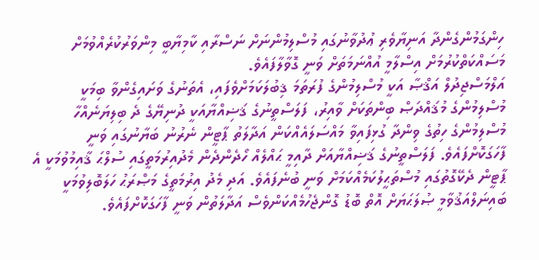ހިންގަމުންގެންދާ އަނިޔާވެރި ޢުދުވާނުގައި މުސްލިމުންނަށް ނަސްރާއި ކާމިޔާބީ މިންވަރުކުރެއްވުމަށް މަސައްކަތްކުރުމަށް އިސްލާމީ އުއްނަމަތަށް ވަނީ ގޮވާލާފައެވެ.
އަލްމަސްޖިދުލް އަޤްޞާ އަކީ މުސްލިމުންގެ ފުރަތަމަ ޤިބުލަކަމަށްވެފައި، އެތަނުގެ ވަށައިގެންވާ ބިމަކީ މުސްލިމުންގެ މުޤައްދަޞް ބިންތަކަށް ވާއިރު، ފަލަސްތީނުގެ ޤަޟިއްޔާއަކީ ދުނިޔޭގެ ދެ ބިލިޔަނެއްހާ މުސްލިމުންގެ ހިތުގެ ވިންދާ ގުޅިފައިވާ މައްސަލައެއްކަން އަދާލަތު ޕާޓީން ނެރުނު ބަޔާނުގައި ވަނީ ފާހަގަކޮށްފައެވެ. ފަލަސްތީނުގެ ޤަޟިއްޔާއަށް ދާއިމީ ޙައްލެއް ހޯދެންދެން މެދުއިރުމަތީގައި ސުލްޙަ ޤާއިމުވުމަކީ އެ ޕާޓީން ދެކޭގޮތުގައި މުސްތަޙީލުކަމެއްކަމަށް ވަނީ ބުނެފައެވެ. އަދި މެދު އިރުމަތީގެ މަޞްރަޙު ހަލަބޮލިވުމަކީ ބައިނަލްއަޤުވާމީ ޞުލަޙަޔަށް އޮތް ބޮޑު ގޮންޖެހުމެއްކަންވެސް އަދާލަތުން ވަނީ ފާހަގަކޮށްފައެވެ.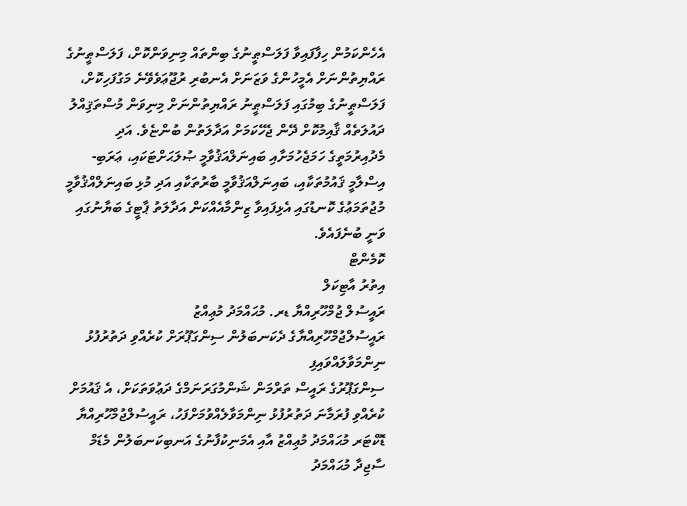އެހެންކަމުން ހިފާފައިވާ ފަލަސްޠީނުގެ ބިންތައް މިނިވަންކޮށް، ފަލަސްޠީނުގެ ރައްޔިތުންނަށް އެމީހުންގެ ވަޒަނަށް އެނބުރި ރުޖޫޢަވެވޭނެ މަގުފަހިކޮށް، ފަލަސްޠީނުގެ ބިމުގައި ފަލަސްޠީނު ރައްޔިތުންނަށް މިނިވަން މުސްތަޤިއްލު ދައުލަތެއް ޤާއިމުކޮށް ދޭން ޖެހޭކަމަށް އަދާލަތުން ބުންޏެވެ. އަދި މެދުއިރުމަތީގެ ހަމަޖެހުމަށާއި ބައިނަލްއަޤުވާމީ ޞުލަޙަށްޓަކައި، ޢަރަބި-އިސްލާމީ ޤައުމުތަކާއި، ބައިނަލްއަޤުވާމީ ބާރުތަކާއި އަދި މުޅި ބައިނަލްއްޤުވާމީ މުޖުތަމަޢުގެ ކޮނޑުގައި އެޅިފައިވާ ޒިންމާއެއްކަން އަދާލަތު ޕާޓީގެ ބަޔާނުގައި ވަނީ ބުނެފައެވެ.
ކޮމެންޓް
އިތުރު އާޓިކަލް
ރައީސުލް ޖުމްހޫރިއްޔާ ޑރ. މުޙައްމަދު މުޢިއްޒު
ރައީސުލްޖުމްހޫރިއްޔާގެ ދެކަނބަލުން ސިންގަޕޫރަށް ކުރެއްވި ދަތުރުފުޅު ނިންމަވާލައްވައިފި
ސިންގަޕޫރުގެ ރައީސް ތަރްމަން ޝަންމުގަރަނަމްގެ ދަޢުވަތަކަށް، އެ ޤައުމަށް ކުރެއްވި ފުރަމާނަ ދަތުރުފުޅު ނިންމަވާލެއްވުމަށްފަހު، ރައީސުލްޖުމްހޫރިއްޔާ ޑޮކްޓަރ މުޙައްމަދު މުޢިއްޒު އާއި އެމަނިކުފާނުގެ އަނބިކަނބަލުން މެޑަމް ސާޖިދާ މުޙައްމަދު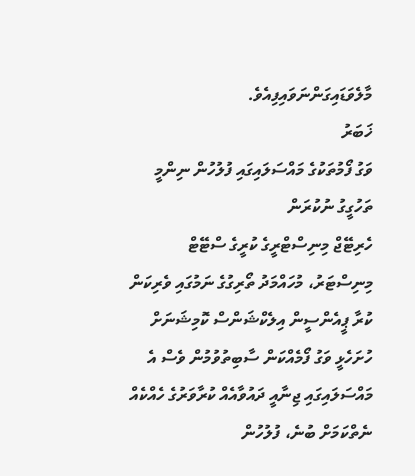މާލެވަޑައިގަންނަވައިފިއެވެ.
ޚަބަރު
ވަގު ފޯމުތަކުގެ މައްސަލައިގައި ފުލުހުން ނިންމީ ތަހުގީގު ނުކުރަން
ހެރިޓޭޖް މިނިސްޓްރީގެ ކުރީގެ ސްޓޭޓް މިނިސްޓަރު، މުހައްމަދު ތޯރިގުގެ ނަމުގައި ވެރިކަން ކުރާ ޕީއެންސީން އިލެކްޝަންސް ކޮމިޝަނަށް ހުށަހެޅީ ވަގު ފޯމެއްކަން ސާބިތުވުމުން ވެސް އެ މައްސަލައިގައި ޖިނާއީ ދައުވާއެއް ކުރާވަރުގެ ހެއްކެއް ނެތްކަމަށް ބުނެ، ފުލުހުން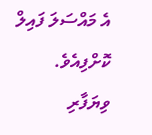އެ މައްސަލަ ފައިލް ކޮށްފިއެވެ.
ވިޔަފާރި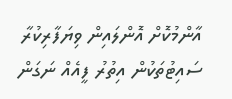އާންމުކޮށް އޮންލައިން ވިޔަފާރިކުރާ ސައިޓުތަކުން އިތުރު ފީއެއް ނަގަން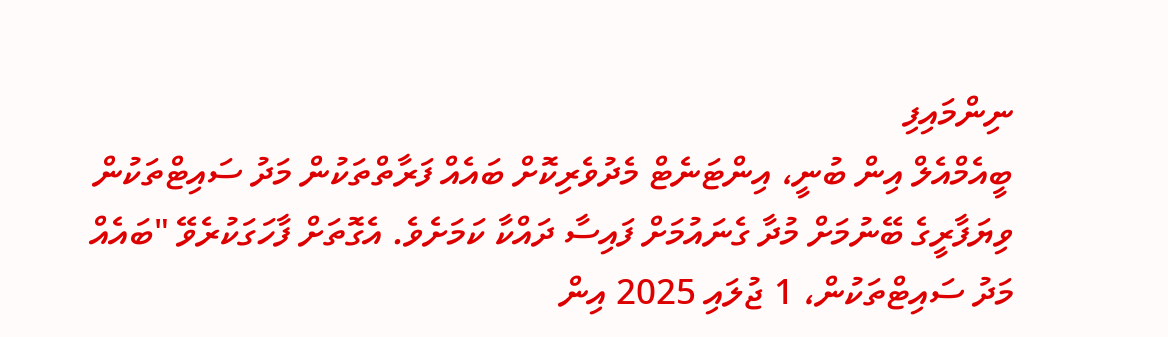ނިންމައިފި
ބީއެމްއެލް އިން ބުނީ، އިންޓަނެޓް މެދުވެރިކޮށް ބައެއް ފަރާތްތަކުން މަދު ސައިޓްތަކުން ވިޔަފާރީގެ ބޭނުމަށް މުދާ ގެނައުމަށް ފައިސާ ދައްކާ ކަމަށެވެ. އެގޮތަށް ފާހަގަކުރެވޭ "ބައެއް މަދު ސައިޓްތަކުން، 1 ޖުލައި 2025 އިން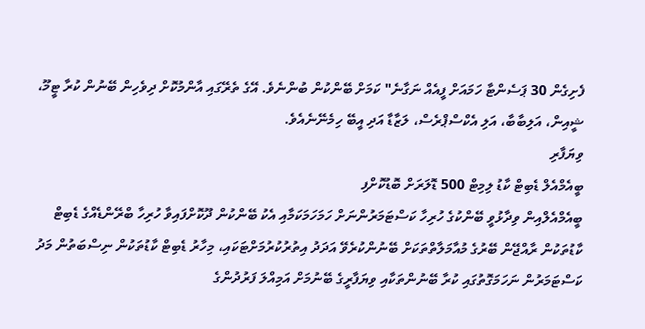ފެށިގެން 30 ޕަސެންޓާ ހަމައަށް ފީއެއް ނަގާނެ" ކަމަށް ބޭންކުން ބުންނެވެ. އޭގެ ތެރޭގައި އާންމުކޮށް ދިވެހިން ބޭނުން ކުރާ ޓީމޫ، ޝީއިން، އަލިބާބާ، އަލި އެކްސްޕްރެސް، ލަޒާޑާ އަދި އީބޭ ހިމެނޭނެއެވެ.
ވިޔަފާރި
ބީއެމްއެލް ޑެބިޓް ކާޑު ލިމިޓް 500 ޑޮލަރަށް ބޮޑުކޮށްފި
ބީއެމްއެލްއިން ވިދާޅުވީ ބޭންކުގެ ހުރިހާ ކަސްޓަމަރުންނަށް ހަމަހަމަކަމާއި އެކު ބޭންކުން ދޫކޮށްފައިވާ ހުރިހާ ބްރޭންޑެއްގެ ޑެބިޓް ކާޑުތަކުން ރާއްޖޭން ބޭރުގެ މުއާމަލާތްތަކަށް ބޭނުންކުރެވޭ އަދަދު އިތުރުކުރުމަށްޓަކައި، މިހާރު ޑެބިޓް ކާޑުތަކުން ނިސްބަތުން މަދު ކަސްޓަމަރުން ނަހަމަގޮތުގައި ކުރާ ބޭނުންތަކާއި ވިޔަފާރީގެ ބޭނުމަށް އަމިއްލަ ފަރުދުންގެ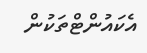އެކައުންޓްތަކުން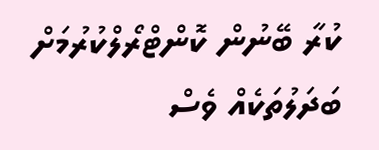ކުރާ ބޭނުން ކޮންޓްރޯލްކުރުމަށް ބަދަލުތަކެއް ވެސް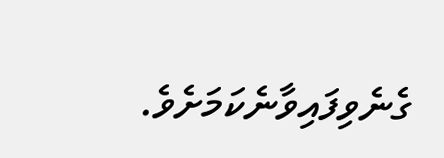ގެނެވިފައިވާނެކަމަށެވެ.